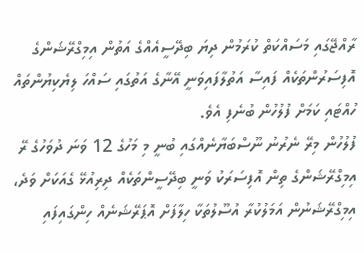ރާއްޖޭގައި މަސައްކަތް ކުރަމުން ދިޔަ ބިދޭސީއެއްގެ އަތުން އިމިގްރޭޝަންގެ އޮފިސަރުންތަކެއް ފައިސާ އަތުލާފައިވަނީ އޭނާގެ އަތުގައި ސައްހަ ލިޔެކިޔުންތައް ހުއްޓައި ކަމަށް ފުލުހުން ބުނެފި އެވެ.
ފުލުހުން މިރޭ ނެރުނު ނޫސްބަޔާނެއްގައި ބުނީ މި މަހުގެ 12 ވަނަ ދުވަހުގެ ރޭ އިމިގްރޭޝަންގެ ތިން އޮފިސަރަކު ވަނީ ބިދޭސީންތަކެއް ދިރިއުޅޭ ގެއަކަށް ވަދެ، އިމިގްރޭޝަނުން އަމަލުކުރާ އުސޫލުތަކާ ހިލާފަށް އޮޕަރޭޝަނެއް ހިންގައިފައި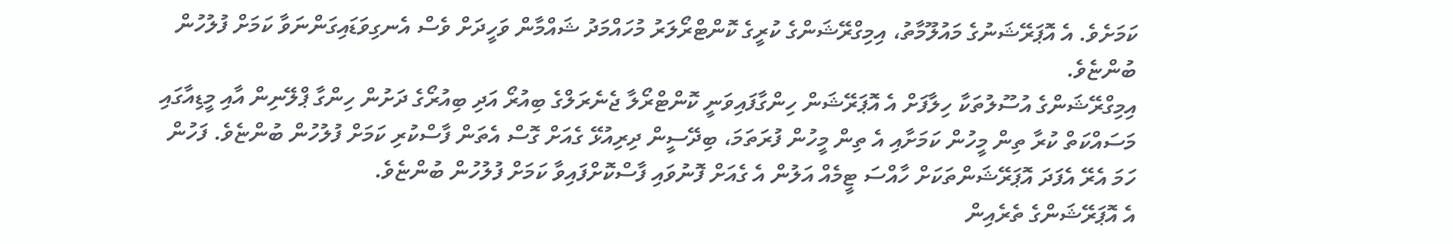ކަމަށެވެ. އެ އޮޕަރޭޝަނުގެ މައުލޫމާތު، އިމިގްރޭޝަންގެ ކުރީގެ ކޮންޓްރޯލަރު މުހައްމަދު ޝައްމާން ވަހީދަށް ވެސް އެނގިވަޑައިގަންނަވާ ކަމަށް ފުލުހުން ބުންޏެވެ.
އިމިގްރޭޝަންގެ އުސޫލުތަކާ ހިލާފަށް އެ އޮޕަރޭޝަން ހިންގާފައިވަނީ ކޮންޓްރޯލާ ޖެނެރަލްގެ ބިއުރޯ އަދި ބިއުރޯގެ ދަށުން ހިންގާ ޕްލޭނިން އާއި މީޑިއާގައި މަސައްކަތް ކުރާ ތިން މީހުން ކަމަށާއި އެ ތިން މީހުން ފުރަތަމަ، ބިދޭސީން ދިރިއުޅޭ ގެއަށް ގޮސް އެތަން ފާސްކުރި ކަމަށް ފުލުހުން ބުންޏެވެ. ފަހުން ހަމަ އެރޭ އެފަދަ އޮޕަރޭޝަންތަކަށް ހާއްސަ ޓީމެއް އަލުން އެ ގެއަށް ފޮނުވައި ފާސްކޮށްފައިވާ ކަމަށް ފުލުހުން ބުންޏެވެ.
އެ އޮޕަރޭޝަންގެ ތެރެއިން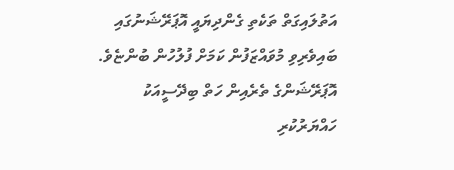އަތުލައިގަތް ތަކެތި ގެންދިޔައީ އޮޕަރޭޝަނުގައި ބައިވެރިވި މުވައްޒަފުން ކަމަށް ފުލުހުން ބުންޏެވެ. އޮޕަރޭޝަންގެ ތެރެއިން ހަތް ބިދޭސީއަކު ހައްޔަރުކުރި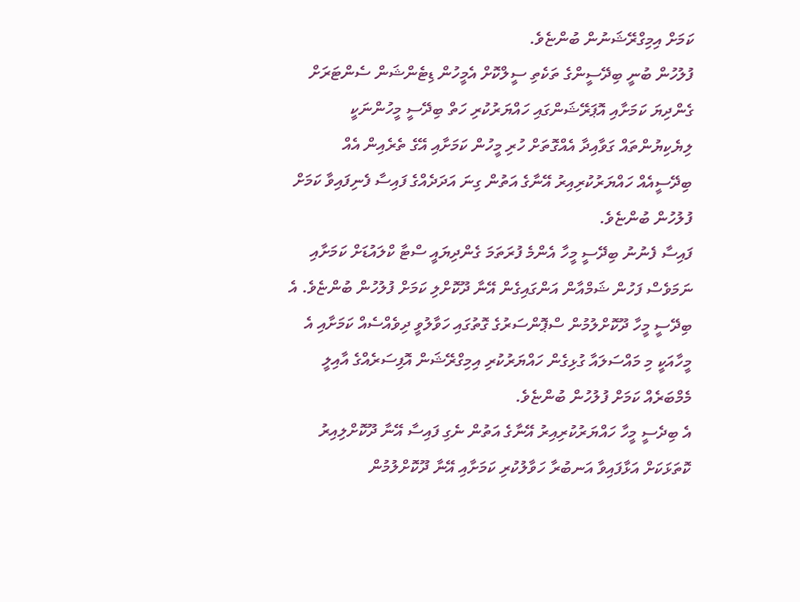ކަމަށް އިމިގްރޭޝަނުން ބުންޏެވެ.
ފުލުހުން ބުނީ ބިދޭސީންގެ ތަކެތި ސީލްކޮށް އެމީހުން ޑިޓެންޝަން ސެންޓަރަށް ގެންދިޔަ ކަމަށާއި އޮޕަރޭޝަންގައި ހައްޔަރުކުރި ހަތް ބިދޭސީ މީހުންނަކީ ލިޔެކިޔުންތައް ގަވާއިދާ އެއްގޮތަށް ހުރި މީހުން ކަމަށާއި އޭގެ ތެރެއިން އެއް ބިދޭސީއެއް ހައްޔަރުކުރިއިރު އޭނާގެ އަތުން ގިނަ އަދަދެއްގެ ފައިސާ ފެނިފައިވާ ކަމަށް ފުލުހުން ބުންޏެވެ.
ފައިސާ ފެނުނު ބިދޭސީ މީހާ އެންމެ ފުރަތަމަ ގެންދިޔައީ ސްޓާ ކްލައުޑަށް ކަމަށާއި ނަމަވެސް ފަހުން ޝަމްއާން އަންގައިގެން އޭނާ ދޫކޮށްލި ކަމަށް ފުލުހުން ބުންޏެވެ. އެ ބިދޭސީ މީހާ ދޫކޮށްލުމުން ސްޕޮންސަރުގެ ގޮތުގައި ހަވާލުވީ ދިވެއްސެއް ކަމަށާއި އެ މީހާއަކީ މި މައްސަލައާ ގުޅިގެން ހައްޔަރުކުރި އިމިގްރޭޝަން އޮފިސަރެއްގެ އާއިލީ މެމްބަރެއް ކަމަށް ފުލުހުން ބުންޏެވެ.
އެ ބިދެސީ މީހާ ހައްޔަރުކުރިއިރު އޭނާގެ އަތުން ނެގި ފައިސާ އޭނާ ދޫކޮށްލިއިރު ކޮތަޅަކަށް އަޅާފައިވާ އަނބުރާ ހަވާލުކުރި ކަމަށާއި އޭނާ ދޫކޮށްލުމުން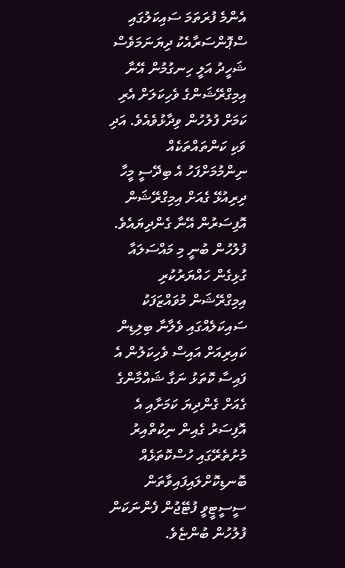އެންމެ ފުރަތަމަ ސައިކަލުގައި ސްޕޮންސަރާއެކު ދިޔަނަމަވެސް ޝަހީދު އަލީ ހިނގުމުން އޭނާ އިމިގްރޭޝަންގެ ވެހިކަލަށް އެރި ކަމަށް ފުލުހުން ވިދާޅުވެއެވެ. އަދި ވަކި ކަންތައްތަކެއް ނިންމުމަށްފަހު އެ ބިދޭސީ މީހާ ދިރިއުޅޭ ގެއަށް އިމިގްރޭޝަން އޮފިސަރުން އޭނާ ގެންދިޔައެވެ.
ފުލުހުން ބުނީ މި މައްސަލައާ ގުޅިގެން ހައްޔަރުކުރި އިމިގްރޭޝަން މުވައްޒަފަކު ސައިކަލެއްގައި ވެލާނާ ބިލިޑިން ކައިރިއަށް އައިސް ވެހިކަލުން އެ ފައިސާ ކޮތަޅު ނަގާ ޝައްމާންގެ ގެއަށް ގެންދިޔަ ކަމަށާއި އެ އޮފިސަރު ގެއިން ނިކުތްއިރު މުށުތެރޭގައި ހުސްކޮތަޅެއް ބޮނޑިކޮށްލައިފައިވާތަން ސީސީޓީވީ ފުޓޭޖުން ފެންނަކަން ފުލުހުން ބުންޏެވެ.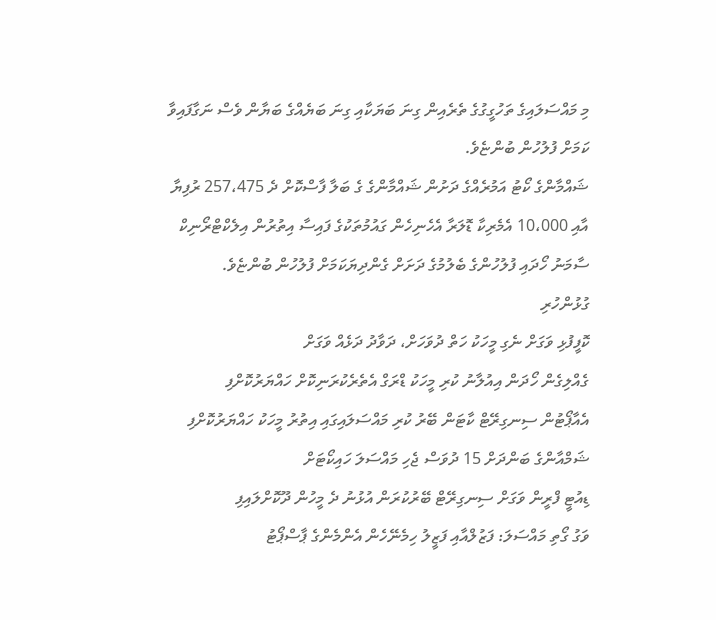މި މައްސަލައިގެ ތަހުގީގުގެ ތެރެއިން ގިނަ ބަޔަކާއި ގިނަ ބަޔެއްގެ ބަޔާން ވެސް ނަގާފައިވާ ކަމަށް ފުލުހުން ބުންޏެވެ.
ޝައްމާންގެ ކޯޓު އަމުރެއްގެ ދަށުން ޝައްމާންގެ ގެ ބަލާ ފާސްކޮށް ދެ 257،475 ރުފިޔާ އާއި 10،000 އެމެރިކާ ޑޮލަރާ އެހެނިހެން ގައުމުތަކުގެ ފައިސާ އިތުރުން އިލެކްޓްރޯނިކް ސާމަނު ހޯދައި ފުލުހުންގެ ބެލުމުގެ ދަށަށް ގެންދިޔަކަމަށް ފުލުހުން ބުންޏެވެ.
ގުޅުންހުރި
ކޮފީފުޅި ވަގަށް ނެގި މީހަކު ހަތް ދުވަހަށް، ދަވާދު ދަޅެއް ވަގަށް
ގެއްލިގެން ހޯދަން އިއުލާނު ކުރި މީހަކު ޑްރަގް އެތެރެކުރަނިކޮށް ހައްޔަރުކޮށްފި
އެއާޕޯޓުން ސިނގިރޭޓް ކާޓަން ބޭރު ކުރި މައްސަލައިގައި އިތުރު މީހަކު ހައްޔަރުކޮށްފި
ޝަމްއާންގެ ބަންދަށް 15 ދުވަސް ޖެހި މައްސަލަ ހައިކޯޓަށް
ޑިއުޓީ ފްރީން ވަގަށް ސިނގިރޭޓް ބޭރުކުރަން އުޅުނު ދެ މީހުން ދޫކޮށްލައިފި
ވަގު ގޯތި މައްސަލަ: ފަޒުލްއާއި ފަޒީލު ހިމެނޭހެން އެންމެންގެ ޕާސްޕޯޓު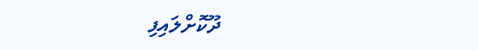ދޫކޮށްލައިފި